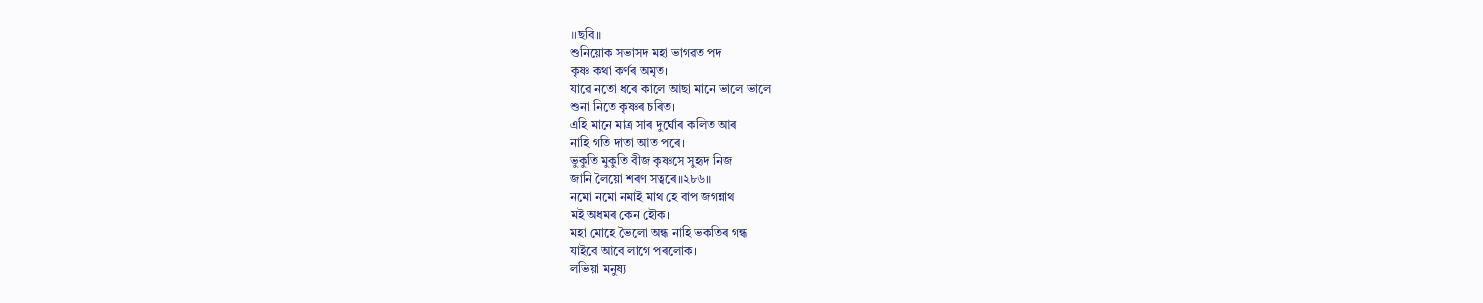॥ছবি॥
শুনিয়োক সভাসদ মহা ভাগৱত পদ
কৃষ্ণ কথা কৰ্ণৰ অমৃত।
যাৱে নতো ধৰে কালে আছা মানে ভালে ভালে
শুনা নিতে কৃষ্ণৰ চৰিত।
এহি মানে মাত্ৰ সাৰ দুৰ্ঘোৰ কলিত আৰ
নাহি গতি দাতা আত পৰে।
ভুকুতি মুকুতি বীজ কৃষ্ণসে সুহৃদ নিজ
জানি লৈয়ো শৰণ সত্বৰে॥২৮৬॥
নমো নমো নমাই মাথ হে বাপ জগন্নাথ
মই অধমৰ কেন হৌক।
মহা মোহে ভৈলো অন্ধ নাহি ভকতিৰ গন্ধ
যাইবে আবে লাগে পৰলোক।
লভিয়া মনুষ্য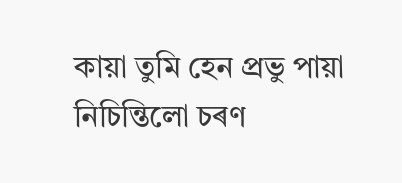কায়া তুমি হেন প্ৰভু পায়া
নিচিন্তিলো চৰণ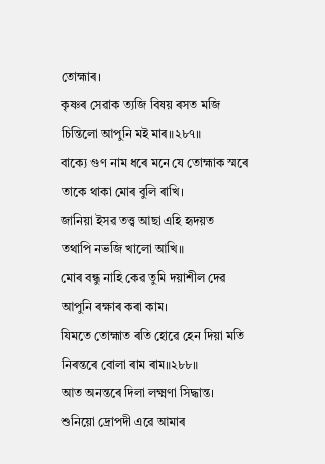তোহ্মাৰ।
কৃষ্ণৰ সেৱাক ত্যজি বিষয় ৰসত মজি
চিন্তিলো আপুনি মই মাৰ॥২৮৭॥
বাক্যে গুণ নাম ধৰে মনে যে তোহ্মাক স্মৰে
তাকে থাকা মোৰ বুলি ৰাখি।
জানিয়া ইসৱ তত্ত্ব আছা এহি হৃদয়ত
তথাপি নভজি খালো আখি॥
মোৰ বন্ধু নাহি কেৱ তুমি দয়াশীল দেৱ
আপুনি ৰক্ষাৰ কৰা কাম।
যিমতে তোহ্মাত ৰতি হোৱে হেন দিয়া মতি
নিৰন্তৰে বোলা ৰাম ৰাম॥২৮৮॥
আত অনন্তৰে দিলা লক্ষ্মণা সিদ্ধান্ত।
শুনিয়ো দ্ৰোপদী এৱে আমাৰ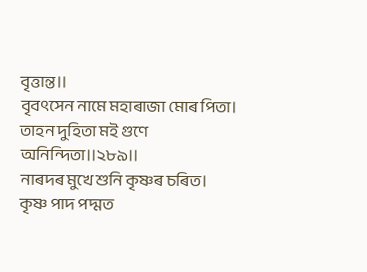বৃত্তান্ত॥
বৃবৎসেন নামে মহাৰাজা মোৰ পিতা।
তাহন দুহিতা মই গুণে অনিন্দিতা॥২৮৯॥
নাৰদৰ মুখে শুনি কৃষ্ণৰ চৰিত।
কৃষ্ণ পাদ পদ্মত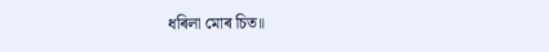ধৰিলা মোৰ চিত॥